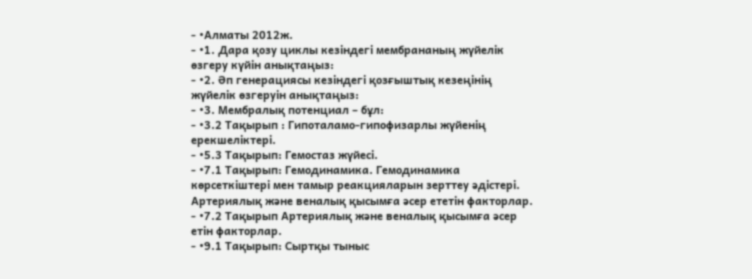- •Алматы 2012ж.
- •1. Дара қозу циклы кезіндегі мембрананың жүйелік өзгеру күйін анықтаңыз:
- •2. Әп генерациясы кезіндегі қозғыштық кезеңінің жүйелік өзгеруін анықтаңыз:
- •3. Мембралық потенциал – бұл:
- •3.2 Тақырып : Гипоталамо-гипофизарлы жүйенің ерекшеліктері.
- •5.3 Тақырып: Гемостаз жүйесі.
- •7.1 Тақырып: Гемодинамика. Гемодинамика көрсеткіштері мен тамыр реакцияларын зерттеу әдістері. Артериялық және веналық қысымға әсер ететін факторлар.
- •7.2 Тақырып Артериялық және веналық қысымға әсер етін факторлар.
- •9.1 Тақырып: Сыртқы тыныс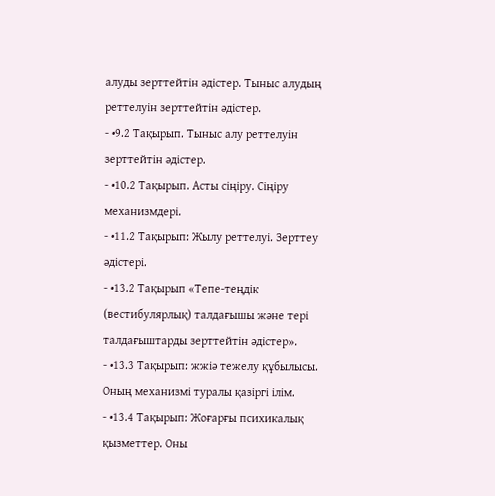алуды зерттейтін әдістер. Тыныс алудың реттелуін зерттейтін әдістер.
- •9.2 Тақырып. Тыныс алу реттелуін зерттейтін әдістер.
- •10.2 Тақырып. Асты сіңіру. Сіңіру механизмдері.
- •11.2 Тақырып: Жылу реттелуі. Зерттеу әдістері.
- •13.2 Тақырып «Тепе-теңдік (вестибулярлық) талдағышы және тері талдағыштарды зерттейтін әдістер».
- •13.3 Тақырып: жжіә тежелу құбылысы. Оның механизмі туралы қазіргі ілім.
- •13.4 Тақырып: Жоғарғы психикалық қызметтер. Оны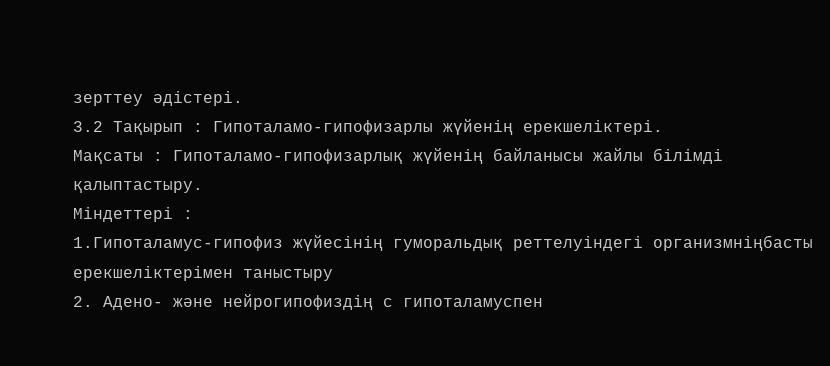зерттеу әдістері.
3.2 Тақырып : Гипоталамо-гипофизарлы жүйенің ерекшеліктері.
Мақсаты : Гипоталамо-гипофизарлық жүйенің байланысы жайлы білімді қалыптастыру.
Міндеттері :
1.Гипоталамус-гипофиз жүйесінің гуморальдық реттелуіндегі организмніңбасты ерекшеліктерімен таныстыру
2. Адено- және нейрогипофиздің с гипоталамуспен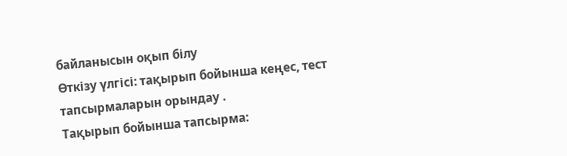байланысын оқып білу
Өткізу үлгісі: тақырып бойынша кеңес, тест тапсырмаларын орындау .
Тақырып бойынша тапсырма: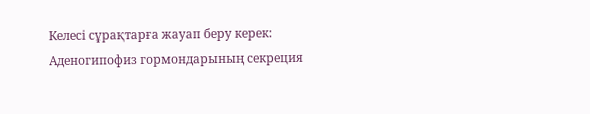Келесі сұрақтарға жауап беру керек:
Аденогипофиз гормондарының секреция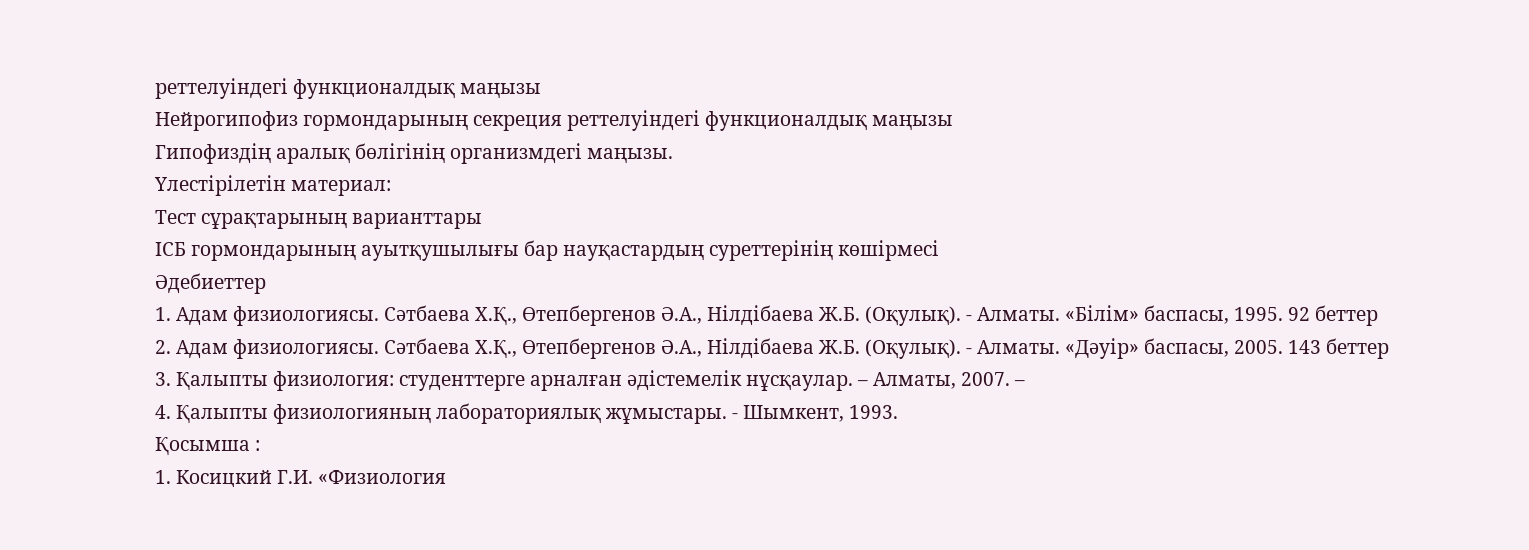реттелуіндегі функционалдық маңызы
Нейрогипофиз гормондарының секреция реттелуіндегі функционалдық маңызы
Гипофиздің аралық бөлігінің организмдегі маңызы.
Үлестірілетін материал:
Тест сұрақтарының варианттары
ІСБ гормондарының ауытқушылығы бар науқастардың суреттерінің көшірмесі
Әдебиеттер
1. Адам физиологиясы. Сәтбаева Х.Қ., Өтепбергенов Ә.А., Нілдібаева Ж.Б. (Оқулық). - Алматы. «Білім» баспасы, 1995. 92 беттер
2. Адам физиологиясы. Сәтбаева Х.Қ., Өтепбергенов Ә.А., Нілдібаева Ж.Б. (Оқулық). - Алматы. «Дәуір» баспасы, 2005. 143 беттер
3. Қалыпты физиология: студенттерге арналған әдістемелік нұсқаулар. – Алматы, 2007. –
4. Қалыпты физиологияның лабораториялық жұмыстары. - Шымкент, 1993.
Қосымша :
1. Косицкий Г.И. «Физиология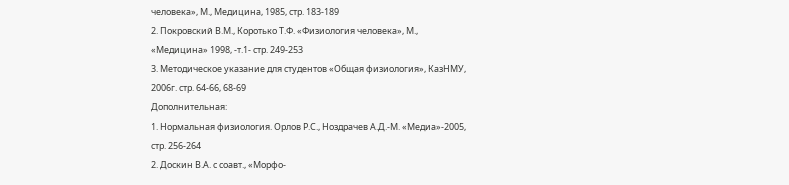человека», М., Медицина, 1985, стр. 183-189
2. Покровский В.М., Коротько Т.Ф. «Физиология человека», М., «Медицина» 1998, -т.1- стр. 249-253
3. Методическое указание для студентов «Общая физиология», КазНМУ, 2006г. стр. 64-66, 68-69
Дополнительная:
1. Нормальная физиология. Орлов Р.С., Ноздрачев А.Д.-М. «Медиа»-2005, стр. 256-264
2. Доскин В.А. с соавт., «Морфо-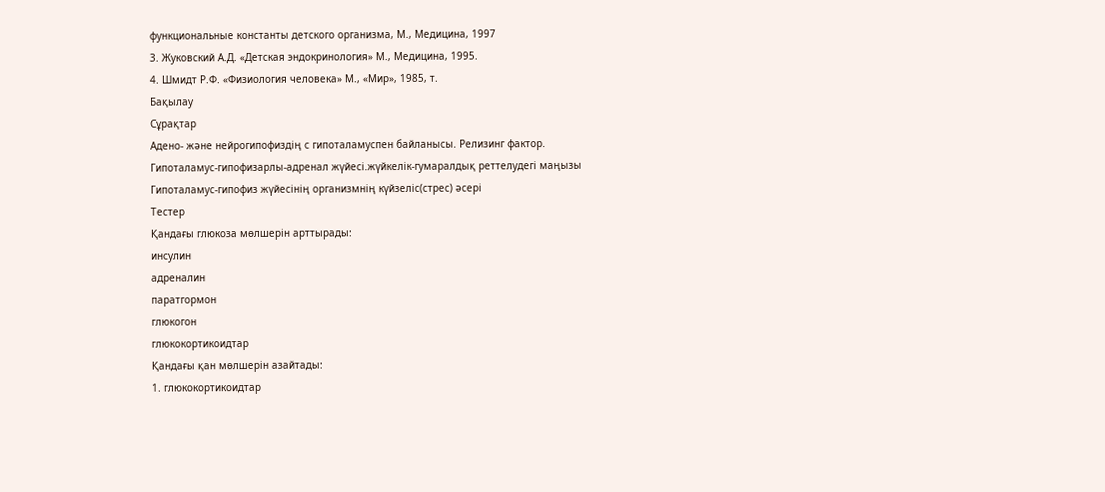функциональные константы детского организма, М., Медицина, 1997
3. Жуковский А.Д. «Детская эндокринология» М., Медицина, 1995.
4. Шмидт Р.Ф. «Физиология человека» М., «Мир», 1985, т.
Бақылау
Сұрақтар
Адено- және нейрогипофиздің с гипоталамуспен байланысы. Релизинг фактор.
Гипоталамус-гипофизарлы-адренал жүйесі.жүйкелік-гумаралдық реттелудегі маңызы
Гипоталамус-гипофиз жүйесінің организмнің күйзеліс(стрес) әсері
Тестер
Қандағы глюкоза мөлшерін арттырады:
инсулин
адреналин
паратгормон
глюкогон
глюкокортикоидтар
Қандағы қан мөлшерін азайтады:
1. глюкокортикоидтар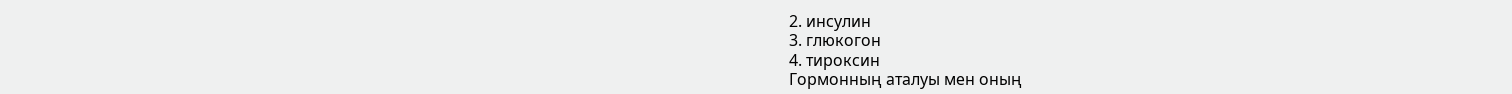2. инсулин
3. глюкогон
4. тироксин
Гормонның аталуы мен оның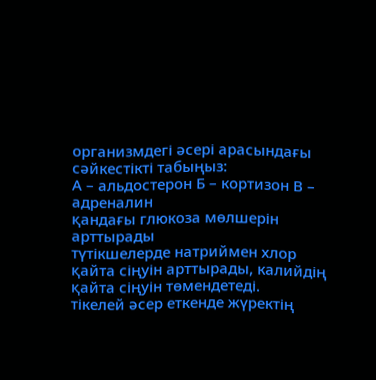организмдегі әсері арасындағы сәйкестікті табыңыз:
А – альдостерон Б – кортизон В – адреналин
қандағы глюкоза мөлшерін арттырады
түтікшелерде натриймен хлор қайта сіңуін арттырады, калийдің қайта сіңуін төмендетеді.
тікелей әсер еткенде жүректің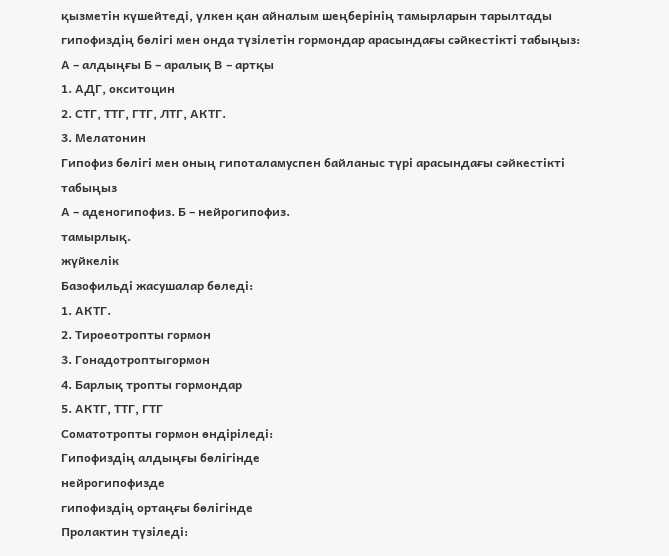қызметін күшейтеді, үлкен қан айналым шеңберінің тамырларын тарылтады
гипофиздің бөлігі мен онда түзілетін гормондар арасындағы сәйкестікті табыңыз:
А – алдыңғы Б – аралық В – артқы
1. АДГ, окситоцин
2. СТГ, ТТГ, ГТГ, ЛТГ, АКТГ.
3. Мелатонин
Гипофиз бөлігі мен оның гипоталамуспен байланыс түрі арасындағы сәйкестікті табыңыз
А – аденогипофиз. Б – нейрогипофиз.
тамырлық.
жүйкелік
Базофильді жасушалар бөледі:
1. АКТГ.
2. Тироеотропты гормон
3. Гонадотроптыгормон
4. Барлық тропты гормондар
5. АКТГ, ТТГ, ГТГ
Соматотропты гормон өндіріледі:
Гипофиздің алдыңғы бөлігінде
нейрогипофизде
гипофиздің ортаңғы бөлігінде
Пролактин түзіледі: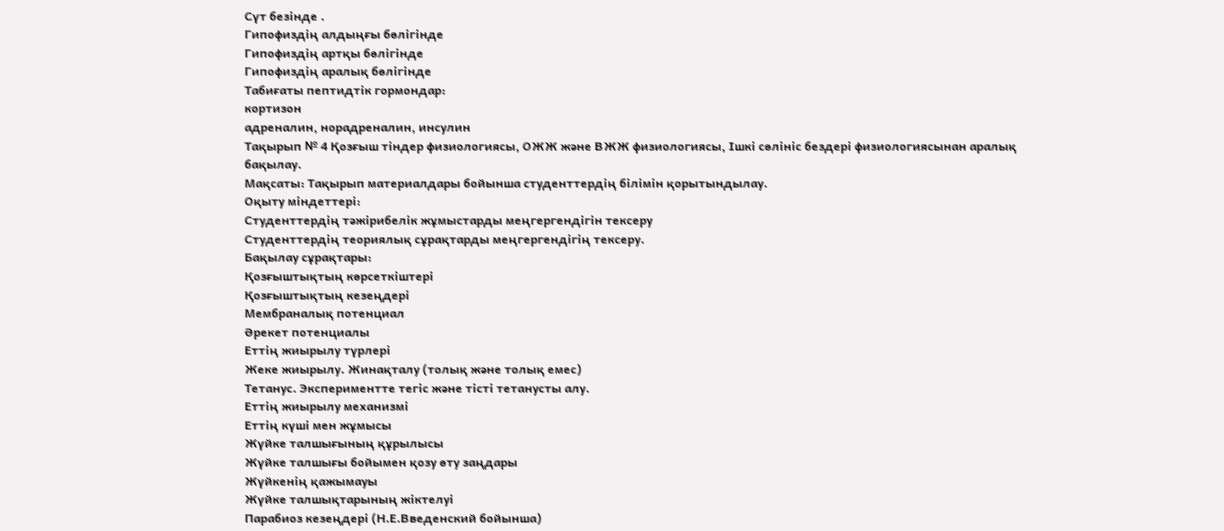Сүт безінде .
Гипофиздің алдыңғы бөлігінде
Гипофиздің артқы бөлігінде
Гипофиздің аралық бөлігінде
Табиғаты пептидтік гормондар:
кортизон
адреналин, норадреналин, инсулин
Тақырып № 4 Қозғыш тіндер физиологиясы, ОЖЖ және ВЖЖ физиологиясы, Ішкі сөлініс бездері физиологиясынан аралық бақылау.
Мақсаты: Тақырып материалдары бойынша студенттердің білімін қорытындылау.
Оқыту міндеттері:
Студенттердің тәжірибелік жұмыстарды меңгергендігін тексеру
Студенттердің теориялық сұрақтарды меңгергендігің тексеру.
Бақылау сұрақтары:
Қозғыштықтың көрсеткіштері
Қозғыштықтың кезеңдері
Мембраналық потенциал
Әрекет потенциалы
Еттің жиырылу түрлері
Жеке жиырылу. Жинақталу (толық және толық емес)
Тетанус. Экспериментте тегіс және тісті тетанусты алу.
Еттің жиырылу механизмі
Еттің күші мен жұмысы
Жүйке талшығының құрылысы
Жүйке талшығы бойымен қозу өту заңдары
Жүйкенің қажымауы
Жүйке талшықтарының жіктелуі
Парабиоз кезеңдері (Н.Е.Введенский бойынша)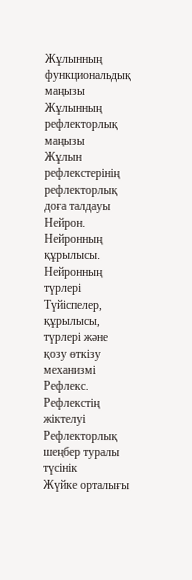Жұлынның функциональдық маңызы
Жұлынның рефлекторлық маңызы
Жұлын рефлекстерінің рефлекторлық доға талдауы
Нейрон. Нейронның құрылысы. Нейронның түрлері
Түйіспелер, құрылысы, түрлері және қозу өткізу механизмі
Рефлекс. Рефлекстің жіктелуі
Рефлекторлық шеңбер туралы түсінік
Жүйке орталығы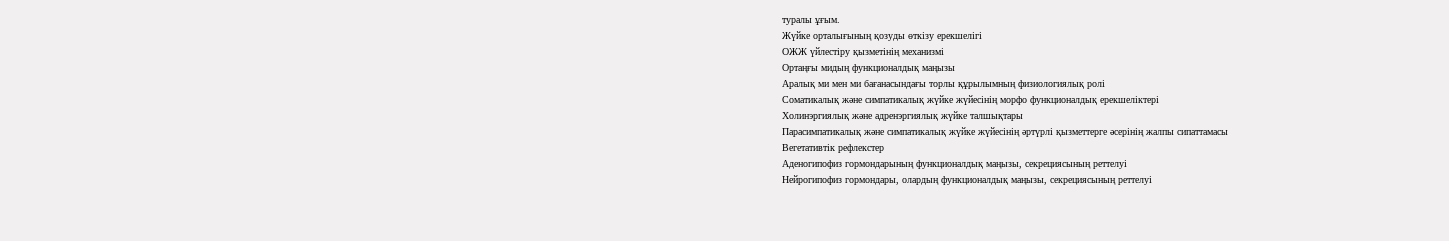туралы ұғым.
Жүйке орталығының қозуды өткізу ерекшелігі
ОЖЖ үйлестіру қызметінің механизмі
Ортаңғы мидың функционалдық маңызы
Аралық ми мен ми бағанасындағы торлы құрылымның физиологиялық ролі
Соматикалық және симпатикалық жүйке жүйесінің морфо функционалдық ерекшеліктері
Холинэргиялық және адренэргиялық жүйке талшықтары
Парасимпатикалық және симпатикалық жүйке жүйесінің әртүрлі қызметтерге әсерінің жалпы сипаттамасы
Вегетативтік рефлекстер
Аденогипофиз гормондарының функционалдық маңызы, секрециясының реттелуі
Нейрогипофиз гормондары, олардың функционалдық маңызы, секрециясының реттелуі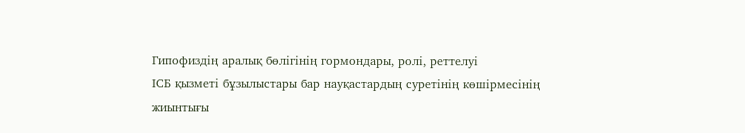Гипофиздің аралық бөлігінің гормондары, ролі, реттелуі
ІСБ қызметі бұзылыстары бар науқастардың суретінің көшірмесінің жиынтығы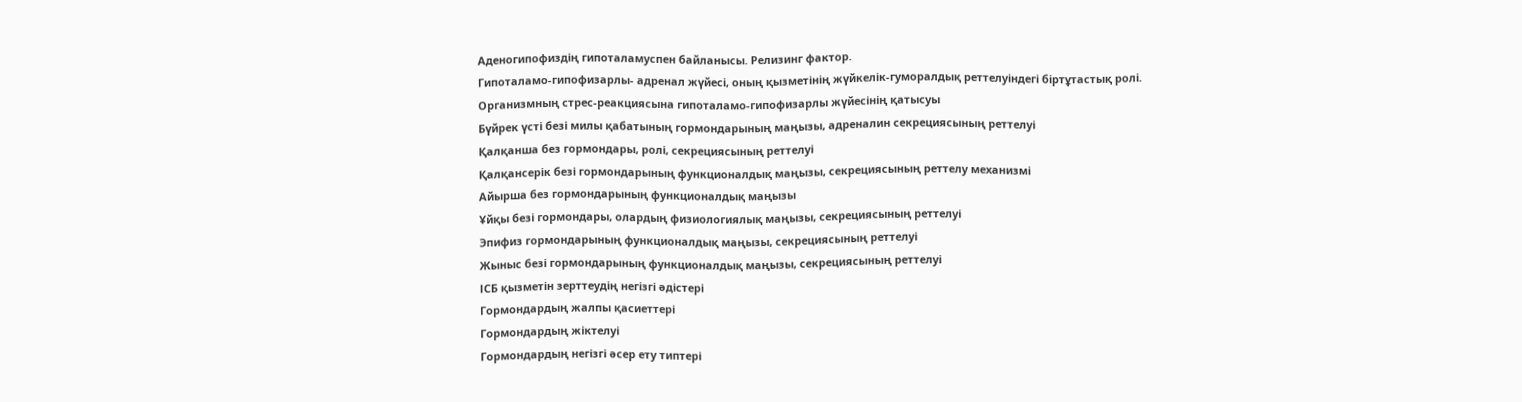Аденогипофиздің гипоталамуспен байланысы. Релизинг фактор.
Гипоталамо-гипофизарлы- адренал жүйесі, оның қызметінің жүйкелік-гуморалдық реттелуіндегі біртұтастық ролі.
Организмның стрес-реакциясына гипоталамо-гипофизарлы жүйесінің қатысуы
Бүйрек үсті безі милы қабатының гормондарының маңызы, адреналин секрециясының реттелуі
Қалқанша без гормондары, ролі, секрециясының реттелуі
Қалқансерік безі гормондарының функционалдық маңызы, секрециясының реттелу механизмі
Айырша без гормондарының функционалдық маңызы
Ұйқы безі гормондары, олардың физиологиялық маңызы, секрециясының реттелуі
Эпифиз гормондарының функционалдық маңызы, секрециясының реттелуі
Жыныс безі гормондарының функционалдық маңызы, секрециясының реттелуі
ІСБ қызметін зерттеудің негізгі әдістері
Гормондардың жалпы қасиеттері
Гормондардың жіктелуі
Гормондардың негізгі әсер ету типтері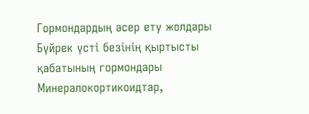Гормондардың әсер ету жолдары
Бүйрек үсті безінің қыртысты қабатының гормондары
Минералокортикоидтар,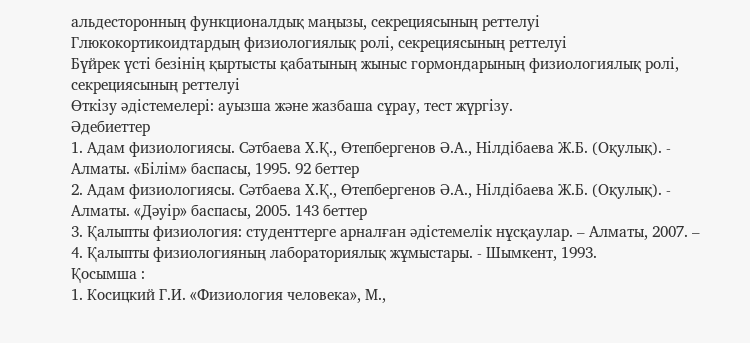альдесторонның функционалдық маңызы, секрециясының реттелуі
Глюкокортикоидтардың физиологиялық ролі, секрециясының реттелуі
Бүйрек үсті безінің қыртысты қабатының жыныс гормондарының физиологиялық ролі, секрециясының реттелуі
Өткізу әдістемелері: ауызша және жазбаша сұрау, тест жүргізу.
Әдебиеттер
1. Адам физиологиясы. Сәтбаева Х.Қ., Өтепбергенов Ә.А., Нілдібаева Ж.Б. (Оқулық). - Алматы. «Білім» баспасы, 1995. 92 беттер
2. Адам физиологиясы. Сәтбаева Х.Қ., Өтепбергенов Ә.А., Нілдібаева Ж.Б. (Оқулық). - Алматы. «Дәуір» баспасы, 2005. 143 беттер
3. Қалыпты физиология: студенттерге арналған әдістемелік нұсқаулар. – Алматы, 2007. –
4. Қалыпты физиологияның лабораториялық жұмыстары. - Шымкент, 1993.
Қосымша :
1. Косицкий Г.И. «Физиология человека», М.,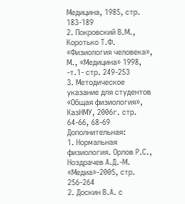Медицина, 1985, стр. 183-189
2. Покровский В.М., Коротько Т.Ф. «Физиология человека», М., «Медицина» 1998, -т.1- стр. 249-253
3. Методическое указание для студентов «Общая физиология», КазНМУ, 2006г. стр. 64-66, 68-69
Дополнительная:
1. Нормальная физиология. Орлов Р.С., Ноздрачев А.Д.-М. «Медиа»-2005, стр. 256-264
2. Доскин В.А. с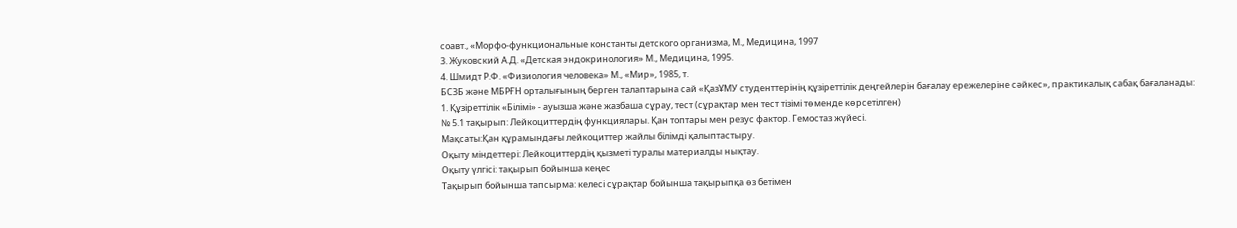соавт., «Морфо-функциональные константы детского организма, М., Медицина, 1997
3. Жуковский А.Д. «Детская эндокринология» М., Медицина, 1995.
4. Шмидт Р.Ф. «Физиология человека» М., «Мир», 1985, т.
БСЗБ және МБРҒН орталығының берген талаптарына сай «ҚазҰМУ студенттерінің құзіреттілік деңгейлерін бағалау ережелеріне сәйкес», практикалық сабақ бағаланады:
1. Құзіреттілік «Білімі» - ауызша және жазбаша сұрау, тест (сұрақтар мен тест тізімі төменде көрсетілген)
№ 5.1 тақырып: Лейкоциттердің функциялары. Қан топтары мен резус фактор. Гемостаз жүйесі.
Мақсаты:Қан құрамындағы лейкоциттер жайлы білімді қалыптастыру.
Оқыту міндеттері: Лейкоциттердің қызметі туралы материалды нықтау.
Оқыту үлгісі: тақырып бойынша кеңес
Тақырып бойынша тапсырма: келесі сұрақтар бойынша тақырыпқа өз бетімен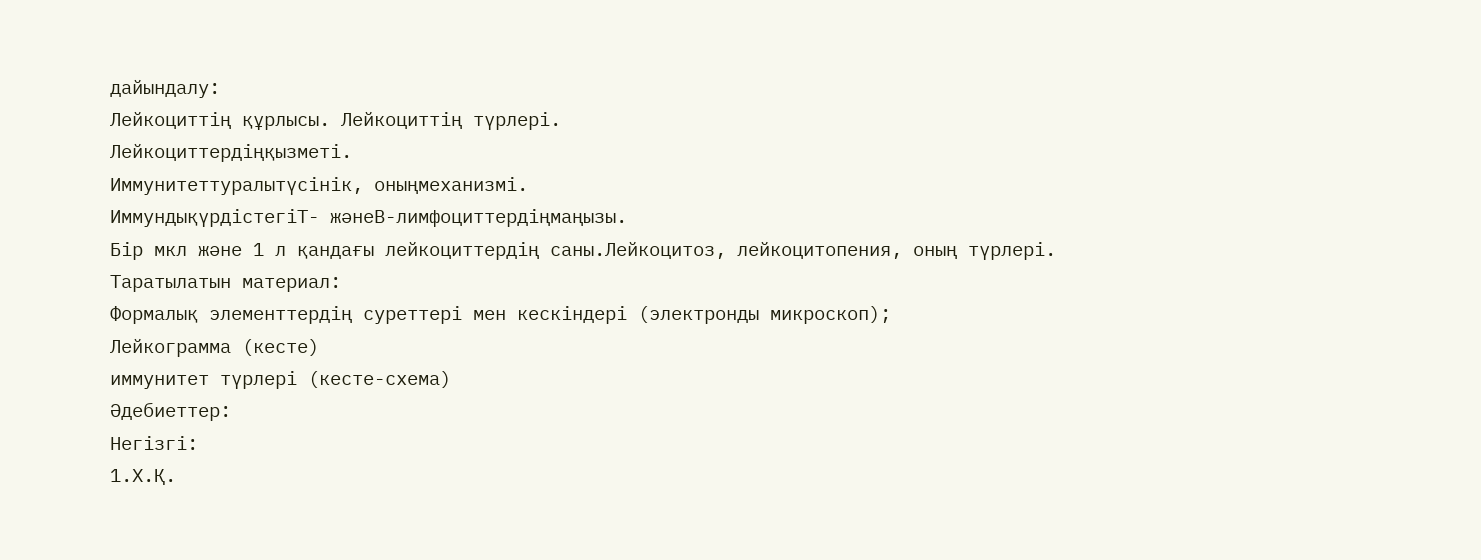дайындалу:
Лейкоциттің құрлысы. Лейкоциттің түрлері.
Лейкоциттердіңқызметі.
Иммунитеттуралытүсінік, оныңмеханизмі.
ИммундықүрдістегіТ- жәнеВ-лимфоциттердіңмаңызы.
Бір мкл және 1 л қандағы лейкоциттердің саны.Лейкоцитоз, лейкоцитопения, оның түрлері.
Таратылатын материал:
Формалық элементтердің суреттері мен кескіндері (электронды микроскоп);
Лейкограмма (кесте)
иммунитет түрлері (кесте-схема)
Әдебиеттер:
Негізгі:
1.Х.Қ.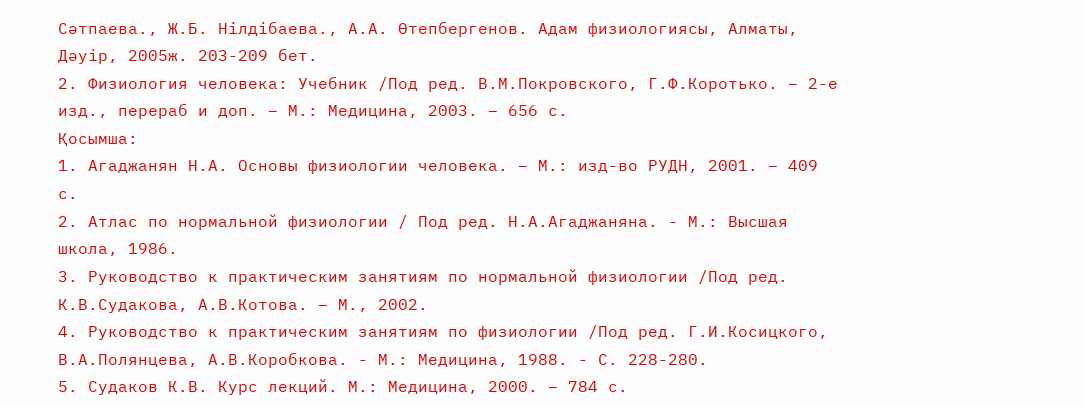Сәтпаева., Ж.Б. Нілдібаева., А.А. Өтепбергенов. Адам физиологиясы, Алматы, Дәуір, 2005ж. 203-209 бет.
2. Физиология человека: Учебник /Под ред. В.М.Покровского, Г.Ф.Коротько. – 2-е изд., перераб и доп. – М.: Медицина, 2003. – 656 с.
Қосымша:
1. Агаджанян Н.А. Основы физиологии человека. – М.: изд-во РУДН, 2001. – 409 с.
2. Атлас по нормальной физиологии / Под ред. Н.А.Агаджаняна. - М.: Высшая школа, 1986.
3. Руководство к практическим занятиям по нормальной физиологии /Под ред. К.В.Судакова, А.В.Котова. – М., 2002.
4. Руководство к практическим занятиям по физиологии /Под ред. Г.И.Косицкого, В.А.Полянцева, А.В.Коробкова. - М.: Медицина, 1988. - С. 228-280.
5. Судаков К.В. Курс лекций. М.: Медицина, 2000. – 784 с.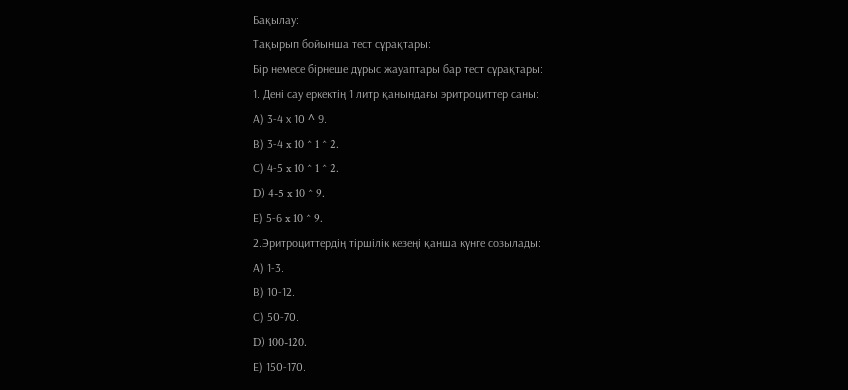Бақылау:
Тақырып бойынша тест сұрақтары:
Бір немесе бірнеше дұрыс жауаптары бар тест сұрақтары:
1. Дені сау еркектің 1 литр қанындағы эритроциттер саны:
А) 3-4 х 10 ^ 9.
В) 3-4 x 10 ^ 1 ^ 2.
С) 4-5 x 10 ^ 1 ^ 2.
D) 4-5 x 10 ^ 9.
Е) 5-6 x 10 ^ 9.
2.Эритроциттердің тіршілік кезеңі қанша күнге созылады:
А) 1-3.
В) 10-12.
С) 50-70.
D) 100-120.
Е) 150-170.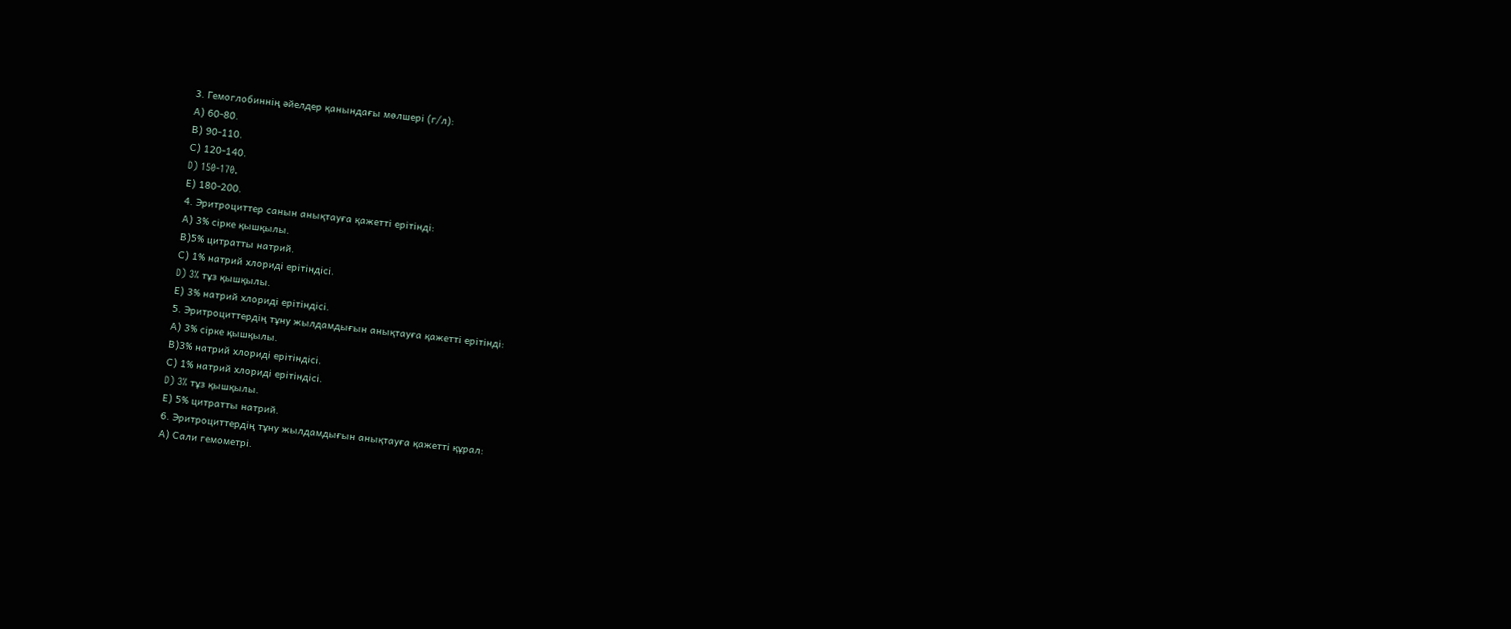3. Гемоглобиннің әйелдер қанындағы мөлшері (г/л):
А) 60-80.
В) 90-110.
С) 120-140.
D) 150-170.
Е) 180-200.
4. Эритроциттер санын анықтауға қажетті ерітінді:
А) 3% сірке қышқылы.
В)5% цитратты натрий.
С) 1% натрий хлориді ерітіндісі.
D) 3% тұз қышқылы.
Е) 3% натрий хлориді ерітіндісі.
5. Эритроциттердің тұну жылдамдығын анықтауға қажетті ерітінді:
А) 3% сірке қышқылы.
В)3% натрий хлориді ерітіндісі.
С) 1% натрий хлориді ерітіндісі.
D) 3% тұз қышқылы.
Е) 5% цитратты натрий.
6. Эритроциттердің тұну жылдамдығын анықтауға қажетті құрал:
А) Сали гемометрі.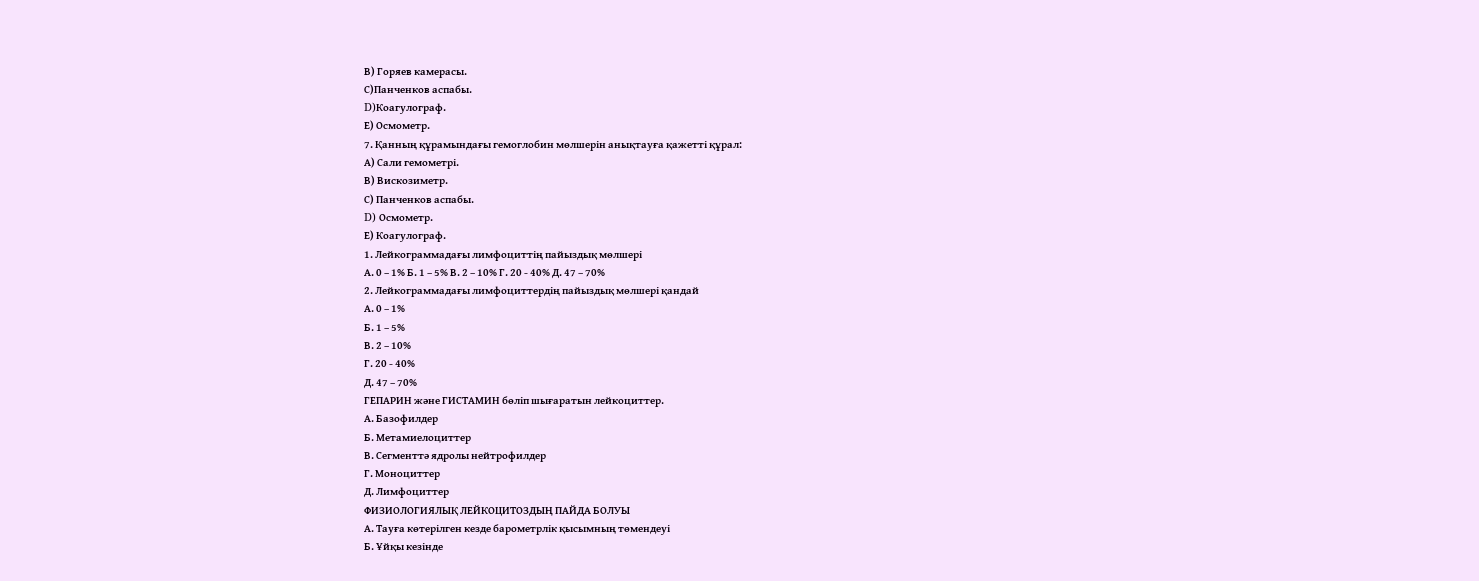В) Горяев камерасы.
С)Панченков аспабы.
D)Коагулограф.
Е) Осмометр.
7. Қанның құрамындағы гемоглобин мөлшерін анықтауға қажетті құрал:
А) Сали гемометрі.
В) Вискозиметр.
С) Панченков аспабы.
D) Осмометр.
Е) Коагулограф.
1. Лейкограммадағы лимфоциттің пайыздық мөлшері
А. 0 – 1% Б. 1 – 5% В. 2 – 10% Г. 20 - 40% Д. 47 – 70%
2. Лейкограммадағы лимфоциттердің пайыздық мөлшері қандай
А. 0 – 1%
Б. 1 – 5%
В. 2 – 10%
Г. 20 - 40%
Д. 47 – 70%
ГЕПАРИН және ГИСТАМИН бөліп шығаратын лейкоциттер.
А. Базофилдер
Б. Метамиелоциттер
В. Сегменттә ядролы нейтрофилдер
Г. Моноциттер
Д. Лимфоциттер
ФИЗИОЛОГИЯЛЫҚ ЛЕЙКОЦИТОЗДЫҢ ПАЙДА БОЛУЫ
А. Тауға көтерілген кезде барометрлік қысымның төмендеуі
Б. Ұйқы кезінде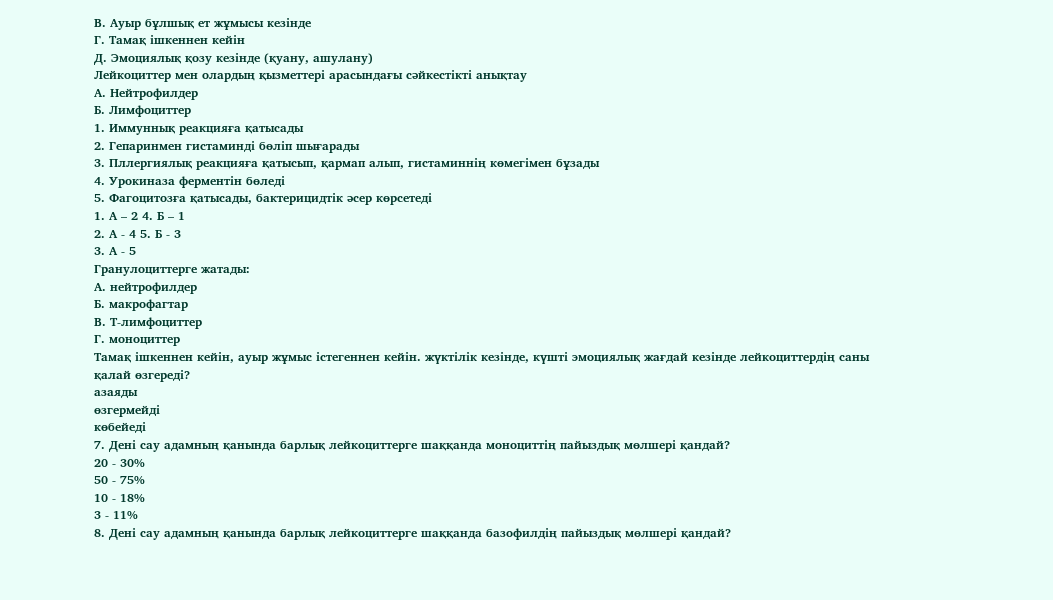В. Ауыр бұлшық ет жұмысы кезінде
Г. Тамақ ішкеннен кейін
Д. Эмоциялық қозу кезінде (қуану, ашулану)
Лейкоциттер мен олардың қызметтері арасындағы сәйкестікті анықтау
А. Нейтрофилдер
Б. Лимфоциттер
1. Иммуннық реакцияға қатысады
2. Гепаринмен гистаминді бөліп шығарады
3. Пллергиялық реакцияға қатысып, қармап алып, гистаминнің көмегімен бұзады
4. Урокиназа ферментін бөледі
5. Фагоцитозға қатысады, бактерицидтік әсер көрсетеді
1. А – 2 4. Б – 1
2. А - 4 5. Б - 3
3. А - 5
Гранулоциттерге жатады:
А. нейтрофилдер
Б. макрофагтар
В. Т-лимфоциттер
Г. моноциттер
Тамақ ішкеннен кейін, ауыр жұмыс істегеннен кейін. жүктілік кезінде, күшті эмоциялық жағдай кезінде лейкоциттердің саны қалай өзгереді?
азаяды
өзгермейді
көбейеді
7. Дені сау адамның қанында барлық лейкоциттерге шаққанда моноциттің пайыздық мөлшері қандай?
20 - 30%
50 - 75%
10 - 18%
3 - 11%
8. Дені сау адамның қанында барлық лейкоциттерге шаққанда базофилдің пайыздық мөлшері қандай?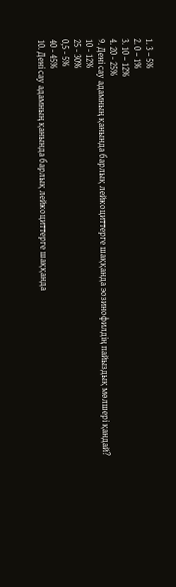1. 3 – 5%
2. 0 – 1%
3. 10 – 12%
4. 20 - 25%
9. Дені сау адамның қанында барлық лейкоциттерге шаққанда эозинофилдің пайыздық мөлшері қандай?
10 - 12%
25 - 30%
0,5 - 5%
40 - 45%
10. Дені сау адамның қанында барлық лейкоциттерге шаққанда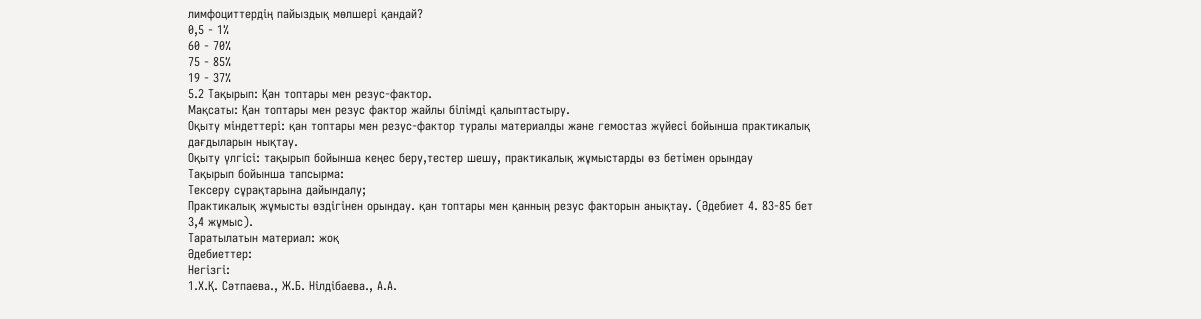лимфоциттердің пайыздық мөлшері қандай?
0,5 - 1%
60 - 70%
75 - 85%
19 - 37%
5.2 Тақырып: Қан топтары мен резус-фактор.
Мақсаты: Қан топтары мен резус фактор жайлы білімді қалыптастыру.
Оқыту міндеттері: қан топтары мен резус-фактор туралы материалды және гемостаз жүйесі бойынша практикалық дағдыларын нықтау.
Оқыту үлгісі: тақырып бойынша кеңес беру,тестер шешу, практикалық жұмыстарды өз бетімен орындау
Тақырып бойынша тапсырма:
Тексеру сұрақтарына дайындалу;
Практикалық жұмысты өздігінен орындау. қан топтары мен қанның резус факторын анықтау. (Әдебиет 4. 83-85 бет 3,4 жұмыс).
Таратылатын материал: жоқ
Әдебиеттер:
Негізгі:
1.Х.Қ. Сәтпаева., Ж.Б. Нілдібаева., А.А.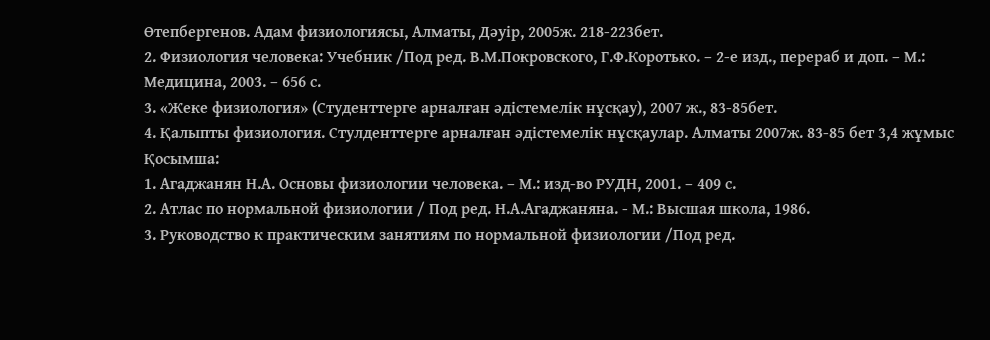Өтепбергенов. Адам физиологиясы, Алматы, Дәуір, 2005ж. 218-223бет.
2. Физиология человека: Учебник /Под ред. В.М.Покровского, Г.Ф.Коротько. – 2-е изд., перераб и доп. – М.: Медицина, 2003. – 656 с.
3. «Жеке физиология» (Студенттерге арналған әдістемелік нұсқау), 2007 ж., 83-85бет.
4. Қалыпты физиология. Стулденттерге арналған әдістемелік нұсқаулар. Алматы 2007ж. 83-85 бет 3,4 жұмыс
Қосымша:
1. Агаджанян Н.А. Основы физиологии человека. – М.: изд-во РУДН, 2001. – 409 с.
2. Атлас по нормальной физиологии / Под ред. Н.А.Агаджаняна. - М.: Высшая школа, 1986.
3. Руководство к практическим занятиям по нормальной физиологии /Под ред.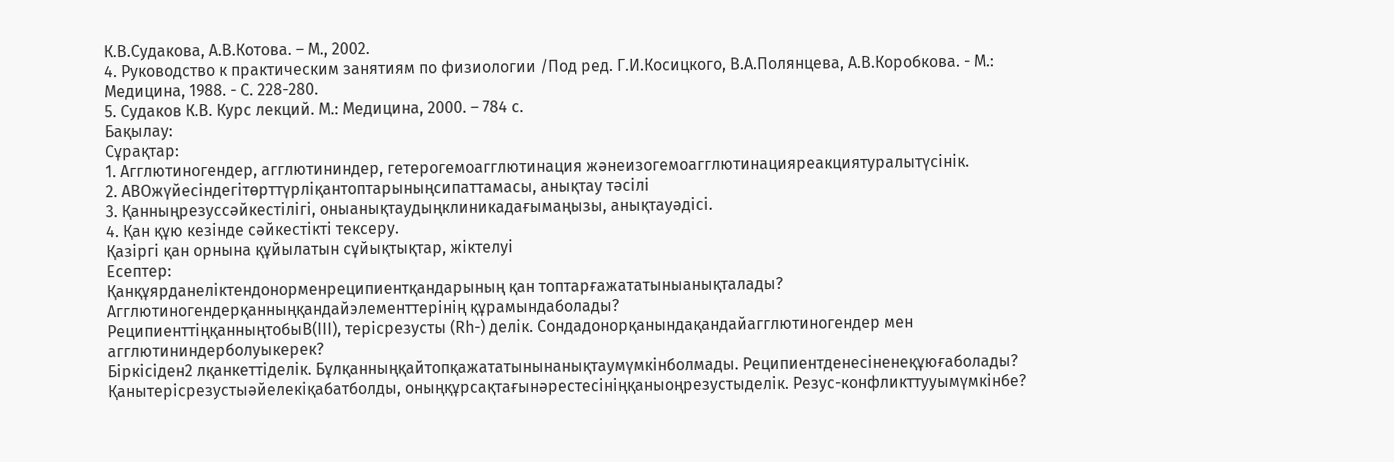К.В.Судакова, А.В.Котова. – М., 2002.
4. Руководство к практическим занятиям по физиологии /Под ред. Г.И.Косицкого, В.А.Полянцева, А.В.Коробкова. - М.: Медицина, 1988. - С. 228-280.
5. Судаков К.В. Курс лекций. М.: Медицина, 2000. – 784 с.
Бақылау:
Сұрақтар:
1. Агглютиногендер, агглютининдер, гетерогемоагглютинация жәнеизогемоагглютинацияреакциятуралытүсінік.
2. АВОжүйесіндегітөрттүрліқантоптарыныңсипаттамасы, анықтау тәсілі
3. Қанныңрезуссәйкестілігі, оныанықтаудыңклиникадағымаңызы, анықтауәдісі.
4. Қан құю кезінде сәйкестікті тексеру.
Қазіргі қан орнына құйылатын сұйықтықтар, жіктелуі
Есептер:
Қанқұярданеліктендонорменреципиентқандарының қан топтарғажататыныанықталады?
Агглютиногендерқанныңқандайэлементтерінің құрамындаболады?
РеципиенттіңқанныңтобыВ(ІІІ), терісрезусты (Rh-) делік. Сондадонорқанындақандайагглютиногендер мен агглютининдерболуыкерек?
Біркісіден2 лқанкеттіделік. Бұлқанныңқайтопқажататынынанықтаумүмкінболмады. Реципиентденесіненеқұюғаболады?
Қанытерісрезустыәйелекіқабатболды, оныңқұрсақтағынәрестесініңқаныоңрезустыделік. Резус-конфликттууымүмкінбе?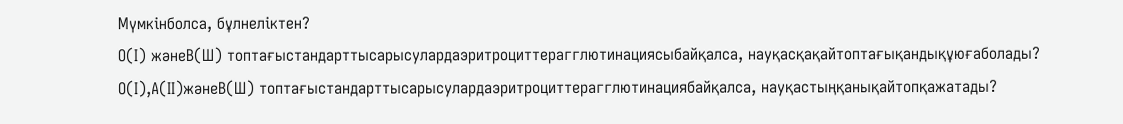Мүмкінболса, бұлнеліктен?
О(І) жәнеВ(Ш) топтағыстандарттысарысулардаэритроциттерагглютинациясыбайқалса, науқасқақайтоптағықандықұюғаболады?
О(І),А(ІІ)жәнеВ(Ш) топтағыстандарттысарысулардаэритроциттерагглютинациябайқалса, науқастыңқанықайтопқажатады?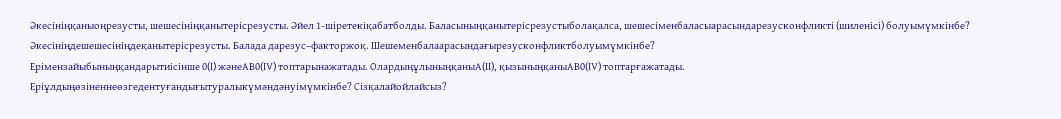Әкесініңқаныоңрезусты, шешесініңқанытерісрезусты. Әйел 1-шіретекіқабатболды. Баласыныңқанытерісрезустыболақалса, шешесіменбаласыарасындарезусконфликті (шиленісі) болуымүмкінбе?
Әкесініңдешешесініңдеқанытерісрезусты. Балада дарезус–факторжоқ. Шешеменбалаарасындағырезусконфликтболуымүмкінбе?
Ерімензайыбыныңқандарытиісінше 0(І) жәнеАВ0(ІV) топтарынажатады. ОлардыңұлыныңқаныА(ІІ), қызыныңқаныАВ0(ІV) топтарғажатады. Еріұлдыңөзіненнеөзгедентуғандығытуралыкүмәндәнуімүмкінбе? Сізқалайойлайсыз?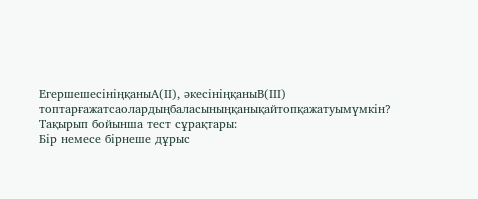ЕгершешесініңқаныА(ІІ), әкесініңқаныВ(ІІІ) топтарғажатсаолардыңбаласыныңқанықайтопқажатуымүмкін?
Тақырып бойынша тест сұрақтары:
Бір немесе бірнеше дұрыс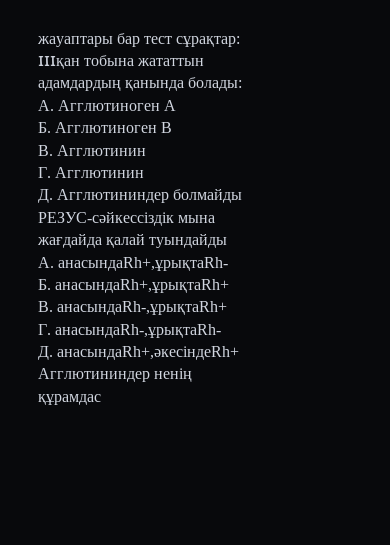жауаптары бар тест сұрақтар:
IIIқан тобына жататтын адамдардың қанында болады:
А. Агглютиноген А
Б. Агглютиноген В
В. Агглютинин
Г. Агглютинин
Д. Агглютининдер болмайды
РЕЗУС-сәйкессіздік мына жағдайда қалай туындайды
А. анасындаRh+,ұрықтаRh-
Б. анасындаRh+,ұрықтаRh+
В. анасындаRh-,ұрықтаRh+
Г. анасындаRh-,ұрықтаRh-
Д. анасындаRh+,әкесіндеRh+
Агглютининдер ненің құрамдас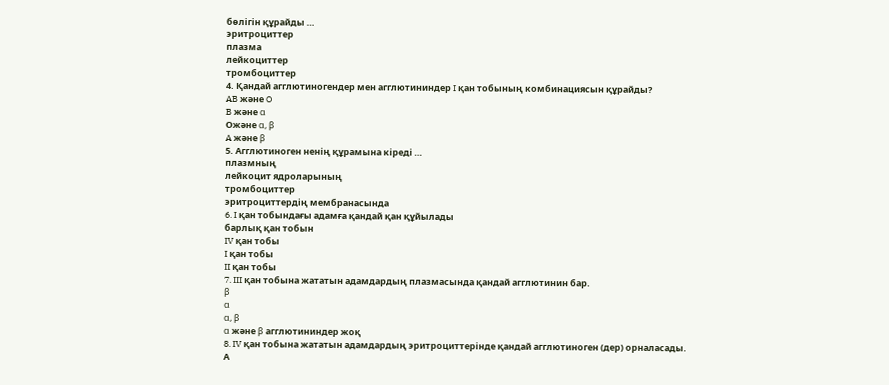бөлігін құрайды …
эритроциттер
плазма
лейкоциттер
тромбоциттер
4. Қандай агглютиногендер мен агглютининдер I қан тобының комбинациясын құрайды?
AB және O
B және α
Oжәне α, β
A және β
5. Агглютиноген ненің құрамына кіреді …
плазмның
лейкоцит ядроларының
тромбоциттер
эритроциттердің мембранасында
6. I қан тобындағы адамға қандай қан құйылады
барлық қан тобын
IV қан тобы
I қан тобы
II қан тобы
7. III қан тобына жататын адамдардың плазмасында қандай агглютинин бар.
β
α
α, β
α және β агглютининдер жоқ
8. IV қан тобына жататын адамдардың эритроциттерінде қандай агглютиноген (дер) орналасады.
А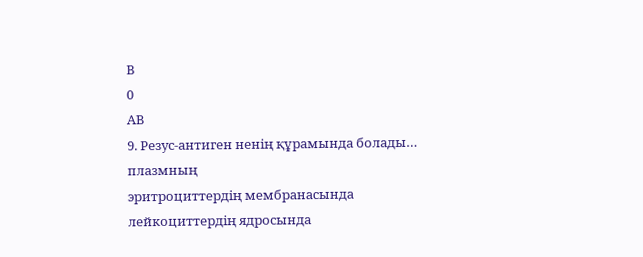В
0
АВ
9. Резус-антиген ненің құрамында болады…
плазмның
эритроциттердің мембранасында
лейкоциттердің ядросында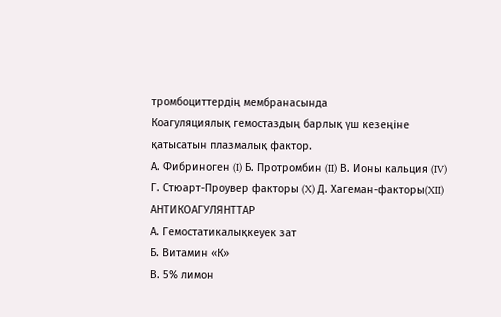тромбоциттердің мембранасында
Коагуляциялық гемостаздың барлық үш кезеңіне қатысатын плазмалық фактор.
А. Фибриноген (I) Б. Протромбин (II) В. Ионы кальция (IV)
Г. Стюарт-Проувер факторы (X) Д. Хагеман-факторы(XII)
АНТИКОАГУЛЯНТТАР
А. Гемостатикалықкеуек зат
Б. Витамин «К»
В. 5% лимон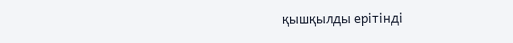қышқылды ерітінді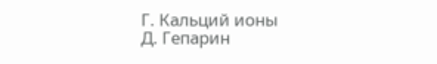Г. Кальций ионы
Д. Гепарин